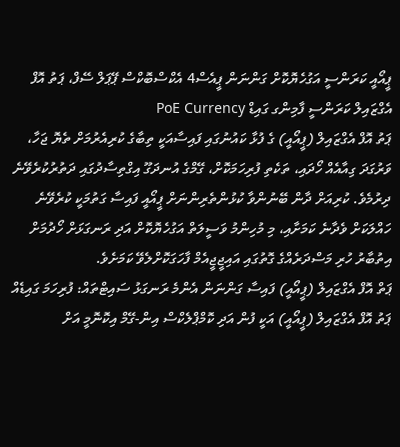ޕީއޯއީ ކަރަންސީ އަގުހެޔޮކޮށް ގަންނަން ޕީއެސް4 އެކްސްބޮކްސް ޕޭޕަލް ސޭފް، ޕަތު އޮފް އެގްޒައިލް ކަރަންސީ ފާމިންގ ގައިޑް PoE Currency
ޕަތު އޮފް އެގްޒައިލް (ޕީއޯއީ) ގެ ފުޅާ ކައުނުގައި ފައިސާއަކީ ތިބާގެ ކުރިއެރުމަށް ތެޔޮ ޖަހާ، ވަރުގަދަ ގިއާއެއް ހޯދައި، ތަކެތި ފުރިހަމަކޮށް، ގޭމްގެ އުނދަގޫ އިގްތިސާދުގައި ދަތުރުކުރެވޭނެ ދިރުމެވެ. ކުރިއަށް ދާން ބޭނުންވާ ކުޅުންތެރިންނަށް ޕީއޯއީ ފައިސާ ގަތުމަކީ ކުރެވޭނެ ހައްލަކަށް ވެދާނެ ކަމަށާއި، މި މުހިންމު ވަސީލަތް އަގުހެޔޮކޮށް އަދި ރަނގަޅަށް ހޯދުމަށް އިތުބާރު ހުރި މަސްދަރެއްގެ ގޮތުގައި އައިޖީޖީއެމް ފާހަގަކޮށްލެވޭ ކަމަށެވެ.
ޕަތް އޮފް އެގްޒައިލް (ޕީއޯއީ) ފައިސާ ގަންނަން އެންމެ ރަނގަޅު ސައިޓްތައް: ފުރިހަމަ ގައިޑެއް
ޕަތު އޮފް އެގްޒައިލް (ޕީއޯއީ) އަކީ ފުން އަދި ކޮމްޕްލެކްސް އިން-ގޭމް އިކޮނޮމީ އަށް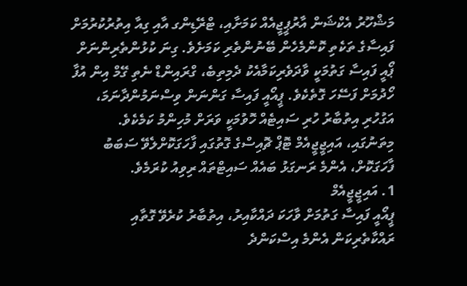މަޝްހޫރު އެކްޝަން އާރުޕީޖީއެއް ކަމަށާއި، ޓްރޭޑިންގ އާއި ގިއާ އިތުރުކުރުމަށް ފައިސާގެ ތަކެތި ކޮންމެހެން ބޭނުންތެރި ކަމަށެވެ. ގިނަ ކުޅުންތެރިންނަށް ޕޯއީ ފައިސާ ގަތުމަކީ ވާދަވެރިކަމާއެކު ދެމިތިބެ، ގްރައިންޑް ނެތި ގޭމް އިން އުފާ ހޯދުމަށް ފަސޭހަ ގޮތެކެވެ. ޕީއޯއީ ފައިސާ ގަންނަން ވިސްނަމުންދާނަމަ، އަގުހުރި އިތުބާރު ހުރި ސައިޓެއް ހޮވުމަކީ ވަރަށް މުހިންމު ކަމެކެވެ. މިތަނުގައި، އައިޖީޖީއެމް ޓޮޕް ޗޮއިސްގެ ގޮތުގައި ފާހަގަކޮށްލެވޭ ސަބަބު ފާހަގަކޮށް، އެންމެ ރަނގަޅު ބައެއް ސައިޓްތައް ރިވިއު ކުރަމެވެ.
1. އައިޖީޖީއެމް
ޕީއޯއީ ފައިސާ ގަތުމަށް ވާހަކަ ދައްކާއިރު، އިތުބާރު ކުރެވޭ ގޮތާއި ރައްކާތެރިކަން އެންމެ އިސްކަންދެ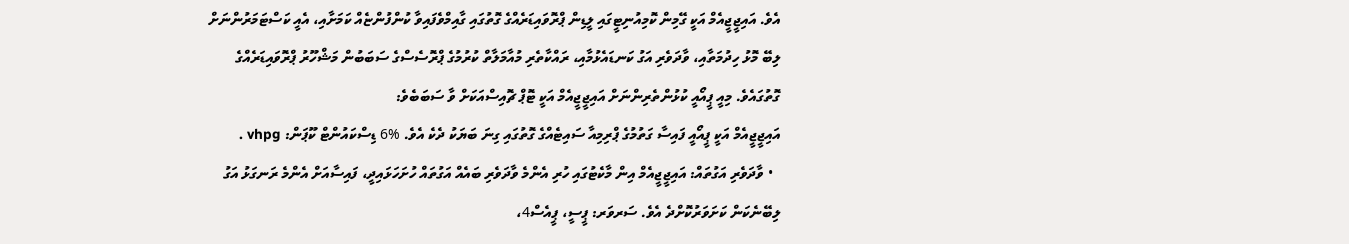އެވެ. އައިޖީޖީއެމް އަކީ ގޭމިން ކޮމިއުނިޓީގައި ލީޑިން ޕްރޮވައިޑަރެއްގެ ގޮތުގައި ގާއިމްވެފައިވާ ކުންފުންޏެއް ކަމަށާއި، އެއީ ކަސްޓަމަރުންނަށް ލިބޭ މޮޅު ހިދުމަތާއި، ވާދަވެރި އަގު ކަނޑައެޅުމާއި، ރައްކާތެރި މުއާމަލާތް ކުރުމުގެ ޕްރޮސެސްގެ ސަބަބުން މަޝްހޫރު ޕްރޮވައިޑަރެއްގެ ގޮތުގައެވެ. މިއީ ޕީއޯއީ ކުޅުންތެރިންނަށް އައިޖީޖީއެމް އަކީ ޓޮޕް ޗޮއިސްއަކަށް ވާ ސަބަބެވެ:
އައިޖީޖީއެމް އަކީ ޕީއޯއީ ފައިސާ ގަތުމުގެ ޕްރިމިއާ ސައިޓެއްގެ ގޮތުގައި ގިނަ ބަޔަކު ދެކެ އެވެ. %6 ޑިސްކައުންޓް ކޫޕަން: vhpg .
  • ވާދަވެރި އަގުތައް: އައިޖީޖީއެމް އިން މާކެޓުގައި ހުރި އެންމެ ވާދަވެރި ބައެއް އަގުތައް ހުށަހަޅައިދީ، ފައިސާއަށް އެންމެ ރަނގަޅު އަގު ލިބޭނެކަން ކަށަވަރުކޮށްދެ އެވެ. ސަރވަރ: ޕީސީ، ޕީއެސް4،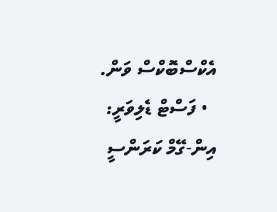އެކްސްބޮކްސް ވަން.
  • ފަސްޓް ޑެލިވަރީ: އިން-ގޭމް ކަރަންސީ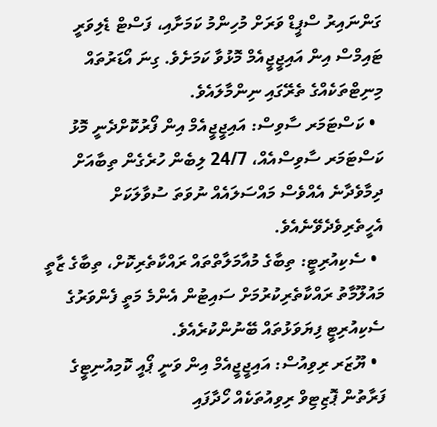ގަންނައިރު ސްޕީޑް ވަރަށް މުހިންމު ކަމަށާއި، ފަސްޓް ޑެލިވަރީ ޓައިމްސް އިން އައިޖީޖީއެމް މޮޅުވާ ކަމަށެވެ. ގިނަ އޯޑަރުތައް މިނިޓްތަކެއްގެ ތެރޭގައި ނިންމާލައެވެ.
  • ކަސްޓަމަރ ސާވިސް: އައިޖީޖީއެމް އިން ފޯރުކޮށްދެނީ މޮޅު ކަސްޓަމަރ ސާވިސްއެއް، 24/7 ލިބެން ހުރެގެން ތިބާއަށް ދިމާވެދާނެ އެއްވެސް މައްސަލައެއް ނުވަތަ ސުވާލަކަށް އެހީތެރިވެދެވޭނެއެވެ.
  • ސެކިއުރިޓީ: ތިބާގެ މުއާމަލާތްތައް ރައްކާތެރިކޮށް، ތިބާގެ ޒާތީ މައުލޫމާތު ރައްކާތެރިކުރުމަށް ސައިޓުން އެންމެ މަތީ ފެންވަރުގެ ސެކިއުރިޓީ ފިޔަވަޅުތައް ބޭނުންކުރެއެވެ.
  • ޔޫޒަރ ރިވިއުސް: އައިޖީޖީއެމް އިން ވަނީ ޕޯއީ ކޮމިއުނިޓީގެ ފަރާތުން ޕޮޒިޓިވް ރިވިއުތަކެއް ހޯދާފައި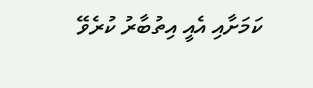ކަމަށާއި އެއީ އިތުބާރު ކުރެވޭ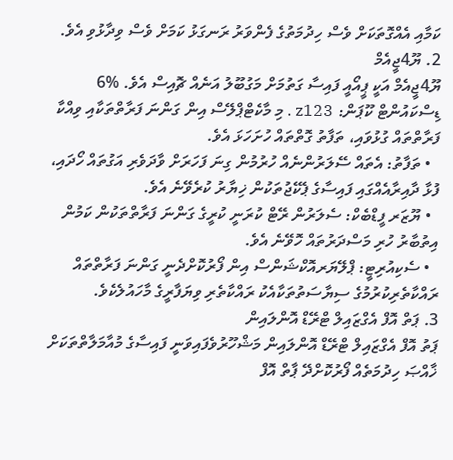ކަމާއި އެއްގޮތަކަށް ވެސް ހިދުމަތުގެ ފެންވަރު ރަނގަޅު ކަމަށް ވެސް ވިދާޅުވި އެވެ.
2. ޔޫ4ޖީއެމް
ޔޫ4ޖީއެމް އަކީ ޕީއޯއީ ފައިސާ ގަތުމަށް މަގުބޫލު އަނެއް ޗޮއިސް އެވެ. %6 ޑިސްކައުންޓް ކޫޕަން: z123 . މި މާކެޓްޕްލޭސް އިން ގަންނަ ފަރާތްތަކާއި ވިއްކާ ފަރާތްތައް ގުޅުވައި، ތަފާތު ގޮތްތައް ހުށަހަޅަ އެވެ.
  • ތަފާތު: އެތައް ސޭލަރުންނެއް ހުރުމުން ގިނަ ފަހަރަށް ވާދަވެރި އަގުތައް ހޯދައި، ފުޅާ ދާއިރާއެއްގައި ފައިސާގެ ޕެކޭޖުތަކުން ޚިޔާރު ކުރެވޭނެ އެވެ.
  • ޔޫޒަރ ފީޑްބެކް: ސެލަރުން ރޭޓް ކުރަނީ ކުރީގެ ގަންނަ ފަރާތްތަކުން ކަމުން އިތުބާރު ހުރި މަސްދަރުތައް ހޮވޭނެ އެވެ.
  • ސެކިއުރިޓީ: ޕްލޭޔަރއޮކްޝަންސް އިން ފޯރުކޮށްދެނީ ގަންނަ ފަރާތްތައް ރައްކާތެރިކުރުމުގެ ސިޔާސަތުތަކާއެކު ރައްކާތެރި ވިޔަފާރީގެ މާހައުލެކެވެ.
3. ޕަތް އޮފް އެގްޒައިލް ޓްރޭޑް އޮންލައިން
ޕަތު އޮފް އެގްޒައިލް ޓްރޭޑް އޮންލައިން މަޝްހޫރުވެފައިވަނީ ފައިސާގެ މުއާމަލާތްތަކަށް ޚާއްޞަ ހިދުމަތެއް ފޯރުކޮށްދޭ ޕާތް އޮފް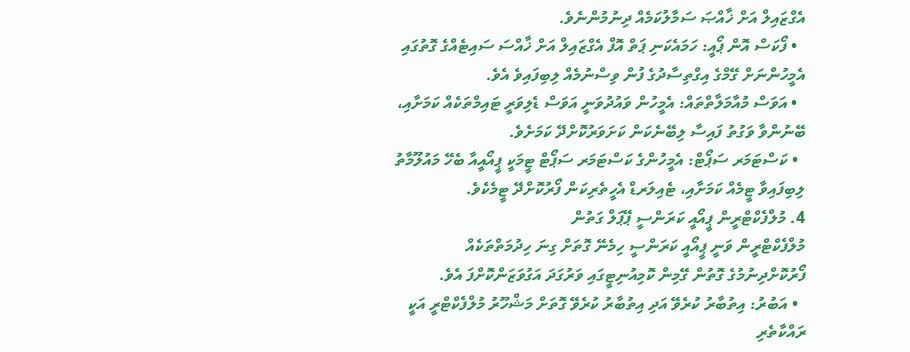އެގްޒައިލް އަށް ޚާއްޞަ ސަމާލުކަމެއް ދިނުމުންނެވެ.
  • ފޯކަސް އޮން ޕޯއީ: ހަމައެކަނި ޕަތް އޮފް އެގްޒައިލް އަށް ޚާއްސަ ސައިޓެއްގެ ގޮތުގައި އެމީހުންނަށް ގޭމްގެ އިގްތިސާދުގެ ފުން ވިސްނުމެއް ލިބިފައިވެ އެވެ.
  • އަވަސް މުއާމަލާތްތައް: އެމީހުން ވައުދުވަނީ އަވަސް ޑެލިވަރީ ޓައިމްތަކެއް ކަމަށާއި، ބޭނުންވާ ވަގުތު ފައިސާ ލިބޭނެކަން ކަށަވަރުކޮށްދޭ ކަމަށެވެ.
  • ކަސްޓަމަރ ސަޕޯޓް: އެމީހުންގެ ކަސްޓަމަރ ސަޕޯޓް ޓީމަކީ ޕީއޯއީއާ ބެހޭ މައުލޫމާތު ލިބިފައިވާ ޓީމެއް ކަމަށާއި، ޓެއިލަރޑް އެހީތެރިކަން ފޯރުކޮށްދޭ ޓީމެކެވެ.
4. މުލްފެކްޓްރީން ޕީއޯއީ ކަރަންސީ ޕޭޕަލް ގަތުން
މުލްފެކްޓްރީން ވަނީ ޕީއޯއީ ކަރަންސީ ހިމެނޭ ގޮތަށް ގިނަ ހިދުމަތްތަކެއް ފޯރުކޮށްދިނުމުގެ ގޮތުން ގޭމިން ކޮމިއުނިޓީގައި ވަރުގަދަ އަގުވަޒަންކޮށްފަ އެވެ.
  • އަބުރު: އިތުބާރު ކުރެވޭ އަދި އިތުބާރު ކުރެވޭ ގޮތަށް މަޝްހޫރު މުލްފެކްޓްރީ އަކީ ރައްކާތެރި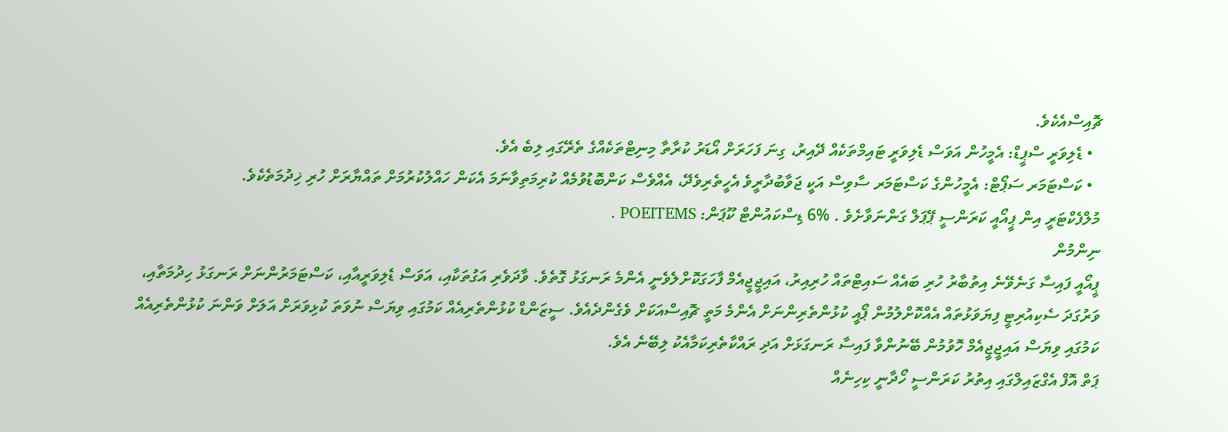ޗޮއިސްއެކެވެ.
  • ޑެލިވަރީ ސްޕީޑް: އެމީހުން އަވަސް ޑެލިވަރީ ޓައިމްތަކެއް ދޭއިރު، ގިނަ ފަހަރަށް އޯޑަރު ކުރާތާ މިނިޓްތަކެއްގެ ތެރޭގައި ލިބެ އެވެ.
  • ކަސްޓަމަރ ސަޕޯޓް: އެމީހުންގެ ކަސްޓަމަރ ސާވިސް އަކީ ޖަވާބުދާރީވެ އެހީތެރިވެދޭ، އެއްވެސް ކަންބޮޑުވުމެއް ކުރިމަތިވާނަމަ އެކަން ހައްލުކުރުމަށް ތައްޔާރަށް ހުރި ޚިދުމަތެކެވެ.
މުލްފެކްޓަރީ އިން ޕީއޯއީ ކަރަންސީ ޕޭޕަލް ގަންނަވާށެވެ . %6 ޑިސްކައުންޓް ކޫޕަން: POEITEMS .
ނިންމުން
ޕީއޯއީ ފައިސާ ގަނެވޭނެ އިތުބާރު ހުރި ބައެއް ސައިޓްތައް ހުރިއިރު، އައިޖީޖީއެމް ފާހަގަކޮށްލެވެނީ އެންމެ ރަނގަޅު ގޮތެވެ. ވާދަވެރި އަގުތަކާއި، އަވަސް ޑެލިވަރީއާއި، ކަސްޓަމަރުންނަށް ރަނގަޅު ހިދުމަތާއި، ވަރުގަދަ ސެކިއުރިޓީ ފިޔަވަޅުތައް އެއްކޮށްލުމުން ޕޯއީ ކުޅުންތެރިންނަށް އެންމެ މަތީ ޗޮއިސްއަކަށް ވެގެންދެއެވެ. ސީޒަންޑް ކުޅުންތެރިއެއް ކަމުގައި ވިޔަސް ނުވަތަ ކުޅިވަރަށް އަލަށް ވަންނަ ކުޅުންތެރިއެއް ކަމުގައި ވިޔަސް އައިޖީޖީއެމް ހޮވުމުން ބޭނުންވާ ފައިސާ ރަނގަޅަށް އަދި ރައްކާތެރިކަމާއެކު ލިބޭނެ އެވެ.
ޕަތް އޮފް އެގްޒައިލްގައި އިތުރު ކަރަންސީ ހޯދާނީ ކިހިނެއް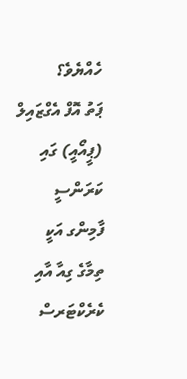ހެއްޔެވެ؟
ޕަތު އޮފް އެގްޒައިލް (ޕީއޯއީ) ގައި ކަރަންސީ ފާމިންގ އަކީ ތިމާގެ ގިއާ އާއި ކެރެކްޓަރސް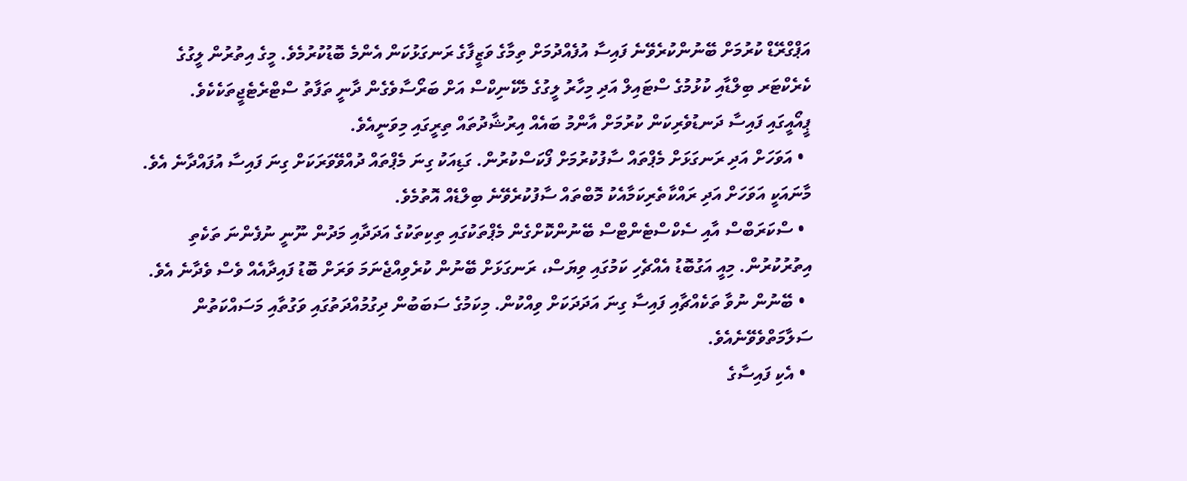އަޕްގްރޭޑް ކުރުމަށް ބޭނުންކުރެވޭނެ ފައިސާ އުފެއްދުމަށް ތިމާގެ ވަޒީފާގެ ރަނގަޅުކަން އެންމެ ބޮޑުކުރުމެވެ. މީގެ އިތުރުން ލީގުގެ ކެރެކްޓަރ ބިލްޑާއި ކުޅުމުގެ ސްޓައިލް އަދި މިހާރު ލީގުގެ މެކޭނިކްސް އަށް ބަރޯސާވެގެން ދާނީ ތަފާތު ސްޓްރެޓެޖީތަކެކެވެ.
ޕީއޯއީގައި ފައިސާ ދަނޑުވެރިކަން ކުރުމަށް އާންމު ބައެއް އިރުޝާދުތައް ތިރީގައި މިވަނީއެވެ.
  • އަވަހަށް އަދި ރަނގަޅަށް މެޕްތައް ސާފުކުރުމަށް ފޯކަސްކުރުން. ގަޑިއަކު ގިނަ މެޕްތައް ދުއްވޭވަރަކަށް ގިނަ ފައިސާ އުފައްދާނެ އެވެ. މާނައަކީ އަވަހަށް އަދި ރައްކާތެރިކަމާއެކު މޮބްތައް ސާފުކުރެވޭނެ ބިލްޑެއް އޮތުމެވެ.
  • ސްކަރަބްސް އާއި ސެކްސްޓެންޓްސް ބޭނުންކޮށްގެން މެޕްތަކުގައި ތިކިތަކުގެ އަދަދާއި މަދުން ނޫނީ ނުފެންނަ ތަކެތި އިތުރުކުރުން. މިއީ އަގުބޮޑު އެއްޗެހި ކަމުގައި ވިޔަސް، ރަނގަޅަށް ބޭނުން ކުރެވިއްޖެނަމަ ވަރަށް ބޮޑު ފައިދާއެއް ވެސް ވެދާނެ އެވެ.
  • ބޭނުން ނުވާ ތަކެއްޗާއި ފައިސާ ގިނަ އަދަދަކަށް ވިއްކުން. މިކަމުގެ ސަބަބުން ދިގުމުއްދަތުގައި ވަގުތާއި މަސައްކަތުން ސަލާމަތްވެވޭނެއެވެ.
  • އެކި ފައިސާގެ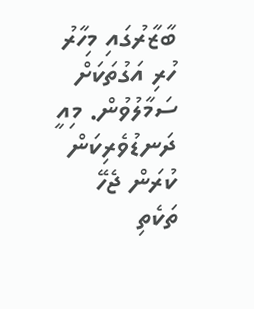ބާޒާރުގައި މިހާރު ހުރި އަގުތަކަށް ސަމާލުވުން. މިއީ ދަނޑުވެރިކަން ކުރަން ޖެހޭ ތަކެތި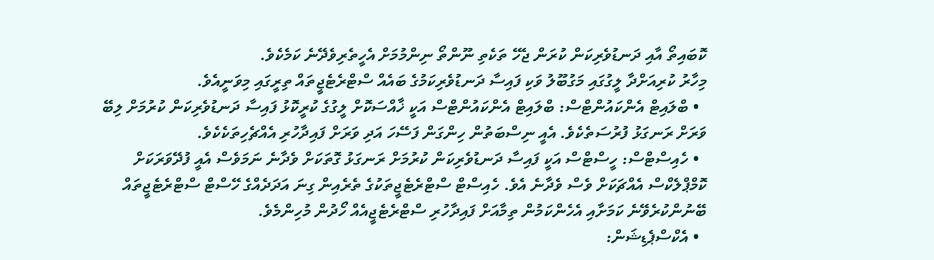ކޮބައިތޯ އާއި ދަނޑުވެރިކަން ކުރަން ޖެހޭ ތަކެތި ނޫންތޯ ނިންމުމަށް އެހީތެރިވެދޭނެ ކަމެކެވެ.
މިހާރު ކުރިއަށްދާ ލީގުގައި މަގުބޫލު ވަކި ފައިސާ ދަނޑުވެރިކަމުގެ ބައެއް ސްޓްރެޓެޖީތައް ތިރީގައި މިވަނީއެވެ.
  • ބްލައިޓް އެންކައުންޓްސް: ބްލައިޓް އެންކައުންޓްސް އަކީ ޚާއްސަކޮށް ލީގުގެ ކުރީކޮޅު ފައިސާ ދަނޑުވެރިކަން ކުރުމަށް ލިބޭ ވަރަށް ރަނގަޅު ފުރުސަތެކެވެ. އެއީ ނިސްބަތުން ހިންގަން ފަސޭހަ އަދި ވަރަށް ފައިދާހުރި އެއްޗެހިތަކެކެވެ.
  • ހެއިސްޓްސް: ހީސްޓްސް އަކީ ފައިސާ ދަނޑުވެރިކަން ކުރުމަށް ރަނގަޅު ގޮތަކަށް ވެދާނެ ނަމަވެސް އެއީ ފުދޭވަރަކަށް ކޮމްޕްލެކްސް އެއްޗަކަށް ވެސް ވެދާނެ އެވެ. ހެއިސްޓް ސްޓްރެޓެޖީތަކުގެ ތެރެއިން ގިނަ އަދަދެއްގެ ހޭސްޓް ސްޓްރެޓެޖީތައް ބޭނުންކުރެވޭނެ ކަމަށާއި އެހެންކަމުން ތިމާއަށް ފައިދާހުރި ސްޓްރެޓެޖީއެއް ހޯދުން މުހިންމެވެ.
  • އެކްސްޕެޑިޝަން: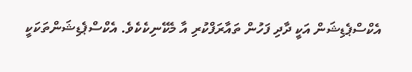އެކްސްޕެޑިޝަން އަކީ ދާދި ފަހުން ތައާރަފްކުރި އާ މެކޭނިކެކެވެ. އެކްސްޕެޑިޝަންތަކަކީ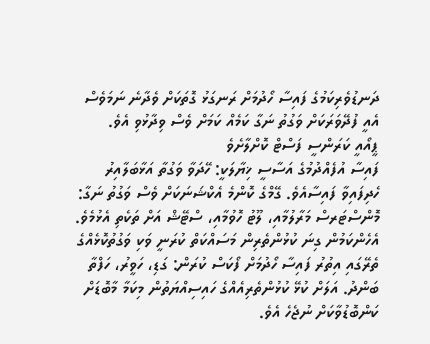ދަނޑުވެރިކަމުގެ ފައިސާ ހޯދުމަށް ރަނގަޅު ގޮތަކަށް ވެދާނެ ނަމަވެސް އެއީ ފުދޭވަރަކަށް ވަގުތު ނަގާ ކަމެއް ކަމަށް ވެސް ވިދާޅުވި އެވެ.
ޕީއޯއީ ކަރަންސީ ފަސްޓް ކޮށްލާށެވެ
ފައިސާ އުފެއްދުމުގެ އަސާސީ ޚިޔާލަކީ: ހޭދަވާ ވަގުތާ އަޅާބަލާއިރު ހެދިފައިވާ ފައިސާއެވެ. ގޭމްގެ ކޮންމެ އެކްޝަނަކަށް ވެސް ވަގުތު ނަގާ: މޮންސްޓަރސް މަރާލުމާއި، ލޫޓު ހޮވުމާއި، ސްޓޭޝް އަށް ތަކެތި އެޅުމެވެ. އެހެންކަމުން ގިނަ ކުޅުންތެރިން މަސައްކަތް ކުރަނީ ވަކި ވަގުތުކޮޅެއްގެ ތެރޭގައި އިތުރު ފައިސާ ހޯދުމަށް ފޯކަސް ކުރަން: ގަޑި، ހަވީރު، ހަފްތާ ބަންދު. އަލަށް ކުޅޭ ކުޅުންތެރިއެއްގެ ހައިސިއްޔަތުން މިކަމާ މާބޮޑަށް ކަންބޮޑުވާކަށް ނުޖެހެ އެވެ.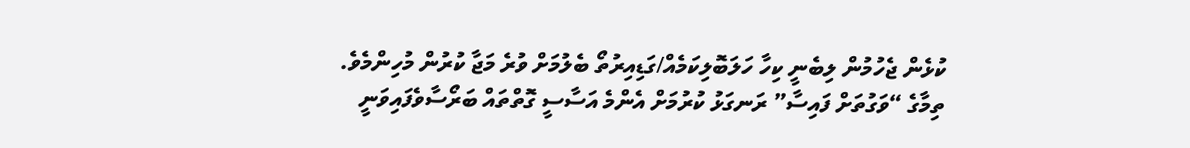ކުޅެން ޖެހުމުން ލިބެނީ ކިހާ ހަލަބޮލިކަމެއް/ގަޑިއިރުތޯ ބެލުމަށް ވުރެ މަޖާ ކުރުން މުހިންމެވެ.
ތިމާގެ “ވަގުތަށް ފައިސާ” ރަނގަޅު ކުރުމަށް އެންމެ އަސާސީ ގޮތްތައް ބަރޯސާވެފައިވަނީ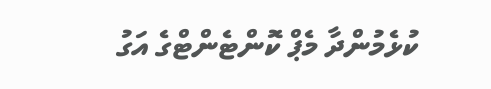ކުޅެމުންދާ މެޕް ކޮންޓެންޓްގެ އަގު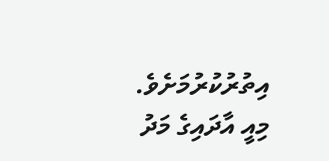އިތުރުކުރުމަށެވެ. މިއީ އާދައިގެ މަދު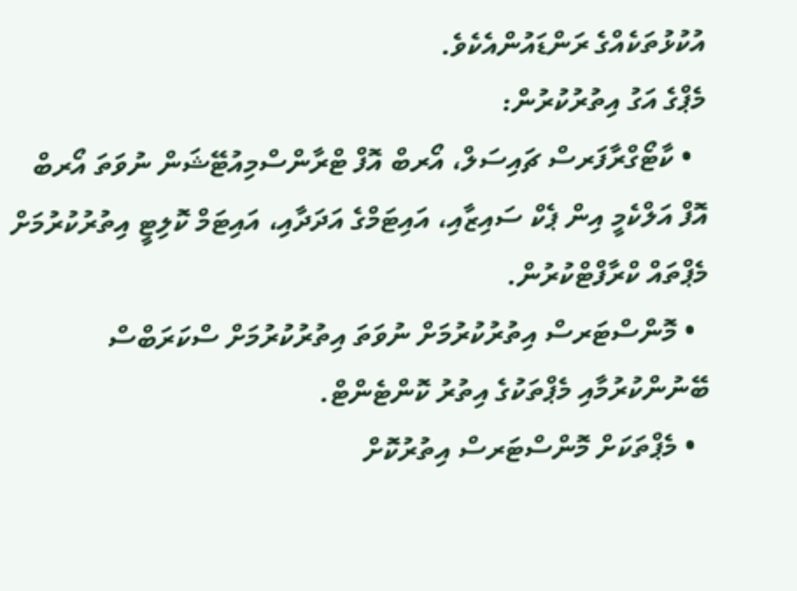އުކުޅުތަކެއްގެ ރަންޑައުންއެކެވެ.
މެޕްގެ އަގު އިތުރުކުރުން:
  • ކާޓޯގްރާފަރސް ޗައިސަލް، އޯރބް އޮފް ޓްރާންސްމިއުޓޭޝަން ނުވަތަ އޯރބް އޮފް އަލްކެމީ އިން ޕެކް ސައިޒާއި، އައިޓަމްގެ އަދަދާއި، އައިޓަމް ކޮލިޓީ އިތުރުކުރުމަށް މެޕްތައް ކްރާފްޓްކުރުން.
  • މޮންސްޓަރސް އިތުރުކުރުމަށް ނުވަތަ އިތުރުކުރުމަށް ސްކަރަބްސް ބޭނުންކުރުމާއި މެޕްތަކުގެ އިތުރު ކޮންޓެންޓް.
  • މެޕްތަކަށް މޮންސްޓަރސް އިތުރުކޮށް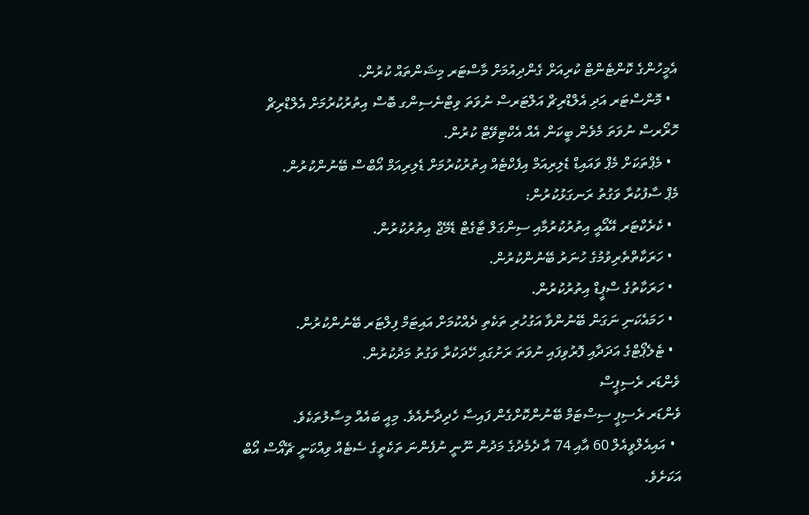އެމީހުންގެ ކޮންޓެންޓް ކުރިއަށް ގެންދިއުމަށް މާސްޓަރ މިޝަންތައް ކުރުން.
  • މޮންސްޓަރ އަދި އެލްޑްރިޗް އަލްޓަރސް ނުވަތަ ވިޓްނެސިންގ ބޮސް އިތުރުކުރުމަށް އެލްޑްރިޗް ހޮރޯރސް ނުވަތަ މެވެން ބީކަން އެއް އެކްޓިވޭޓް ކުރުން.
  • މެޕްތަކަށް މެޕް ވައައިޑް ޑެލިރިއަމް އިފެކްޓެއް އިތުރުކުރުމަށް ޑެލިރިއަމް އޯބްސް ބޭނުންކުރުން.
މެޕް ސާފުކުރާ ވަގުތު ރަނގަޅުކުރުން:
  • ކެރެކްޓަރ އޭއޯއީ އިތުރުކުރުމާއި ސިންގަލް ޓާގެޓް ޑެމޭޖް އިތުރުކުރުން.
  • ހަރަކާތްތެރިވުމުގެ ހުނަރު ބޭނުންކުރުން.
  • ހަރަކާތުގެ ސްޕީޑް އިތުރުކުރުން.
  • ހަމައެކަނި ނަގަން ބޭނުންވާ އަގުހުރި ތަކެތި ދެއްކުމަށް އައިޓަމް ފިލްޓަރ ބޭނުންކުރުން.
  • ޓެލެޕޯޓްގެ އަދަދާއި ފޮރުވިފައި ނުވަތަ ރަށުގައި ހޭދަކުރާ ވަގުތު މަދުކުރުން.
ވެންޑަރ ރެސިޕީސް
ވެންޑަރ ރެސިޕީ ސިސްޓަމް ބޭނުންކޮށްގެން ފައިސާ ހެދިދާނެއެވެ. މިއީ ބައެއް މިސާލުތަކެވެ.
  • އައިއެލްވީއެލް 60 އާއި 74 އާ ދެމެދުގެ މަދުން ނޫނީ ނުފެންނަ ތަކެތީގެ ސެޓެއް ވިއްކަނީ ޗޭއޯސް އޯބް އަކަށެވެ.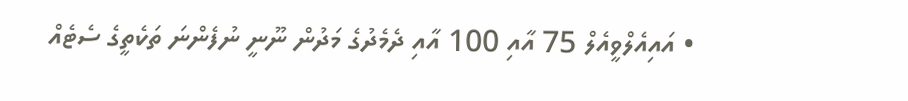• އައިއެލްވީއެލް 75 އާއި 100 އާއި ދެމެދުގެ މަދުން ނޫނީ ނުފެންނަ ތަކެތީގެ ސެޓެއް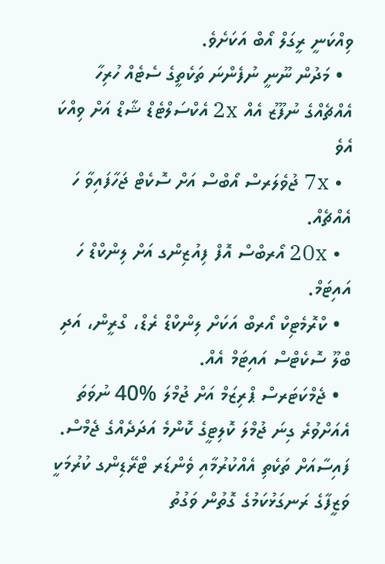ވިއްކަނީ ރީގަލް އޯބް އަކަށެވެ.
  • މަދުން ނޫނީ ނުފެންނަ ތަކެތީގެ ސެޓެއް ހުރިހާ އެއްޗެއްގެ ނުފޫޒު އެއް 2x އެކްސަލްޓެޑް ޝާޑް އަށް ވިއްކަ އެވެ
  • 7x ޖުވެލަރސް އޯބްސް އަށް ސޮކެޓް ޖަހާފައިވާ ހަ އެއްޗެއް.
  • 20x އޯރބްސް އޮފް ފިއުޒިންގ އަށް ލިންކްޑް ހަ އައިޓަމް.
  • ކްރޮމެޓިކް އޯރބް އަކަށް ލިންކްޑް ރެޑް، ގްރީން، އަދި ބްލޫ ސޮކެޓްސް އައިޓަމް އެއް.
  • ޖެމްކަޓަރސް ޕްރިޒަމް އަށް ޖުމްލަ %40 ނުވަތަ އެއަށްވުރެ ގިނަ ޖުމްލަ ކޮލިޓީގެ ކޮންމެ އަދަދެއްގެ ޖެމްސް.
ފައިސާއަށް ތަކެތި އެއްކުރުމާއި ވެންޑަރ ޓްރޭޑިންގ ކުރުމަކީ ވަޒީފާގެ ރަނގަޅުކަމުގެ ގޮތުން ވަގުތު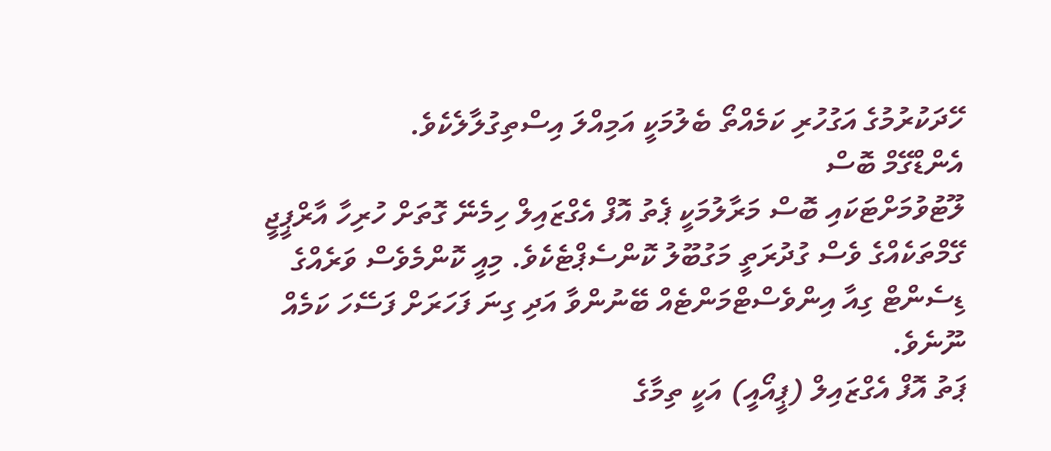ހޭދަކުރުމުގެ އަގުހުރި ކަމެއްތޯ ބެލުމަކީ އަމިއްލަ އިސްތިގުލާލެކެވެ.
އެންޑްގޭމް ބޮސް
ލޫޓުވުމަށްޓަކައި ބޮސް މަރާލުމަކީ ޕެތު އޮފް އެގްޒައިލް ހިމެނޭ ގޮތަށް ހުރިހާ އާރްޕީޖީ ގޭމްތަކެއްގެ ވެސް ގުދުރަތީ މަގުބޫލު ކޮންސެޕްޓެކެވެ. މިއީ ކޮންމެވެސް ވަރެއްގެ ޑިސެންޓް ގިއާ އިންވެސްޓްމަންޓެއް ބޭނުންވާ އަދި ގިނަ ފަހަރަށް ފަސޭހަ ކަމެއް ނޫނެވެ.
ޕަތު އޮފް އެގްޒައިލް (ޕީއޯއީ) އަކީ ތިމާގެ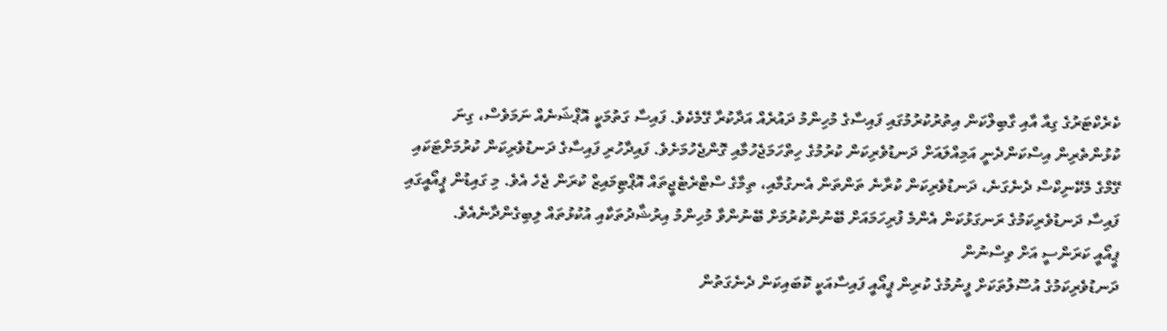ކެރެކްޓަރުގެ ގިއާ އާއި ގާބިލްކަން އިތުރުކުރުމުގައި ފައިސާގެ މުހިންމު ދައުރެއް އަދާކުރާ ގޭމެކެވެ. ފައިސާ ގަތުމަކީ އޮޕްޝަނެއް ނަމަވެސް، ގިނަ ކުޅުންތެރިން އިސްކަންދެނީ އަމިއްލައަށް ދަނޑުވެރިކަން ކުރުމުގެ ހިތްހަމަޖެހުމާއި ގޮންޖެހުމަށެވެ. ފައިދާހުރި ފައިސާގެ ދަނޑުވެރިކަން ކުރުމަށްޓަކައި ގޭމްގެ މެކޭނިކްސް ދެނެގަނެ، ދަނޑުވެރިކަން ކުރާނެ ތަންތަން އެނގުމާއި، ތިމާގެ ސްޓްރެޓެޖީތައް އޮޕްޓިމައިޒް ކުރަން ޖެހެ އެވެ. މި ގައިޑުން ޕީއޯއީގައި ފައިސާ ދަނޑުވެރިކަމުގެ ރަނގަޅުކަން އެންމެ ފުރިހަމައަށް ބޭނުންކުރުމަށް ބޭނުންވާ މުހިންމު އިރުޝާދުތަކާއި އުކުޅުތައް ލިބިގެންދާނެއެވެ.
ޕީއޯއީ ކަރަންސީ އަށް ވިސްނުން
ދަނޑުވެރިކަމުގެ އުސޫލުތަކަށް ފީނުމުގެ ކުރިން ޕީއޯއީ ފައިސާއަކީ ކޮބައިކަން ދެނެގަތުން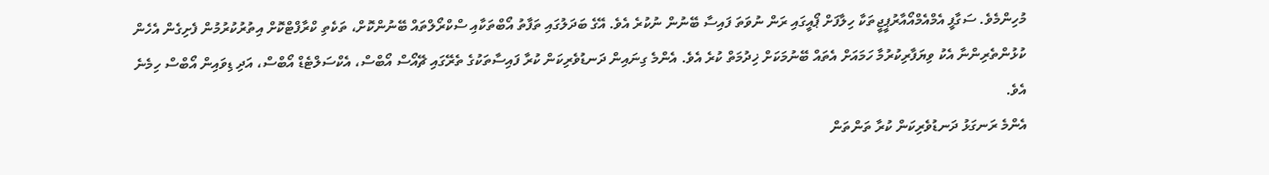މުހިންމެވެ. ސަގާފީ އެމްއެމްއޯއާރުޕީޖީތަކާ ހިލާފަށް ޕޯއީގައި ރަން ނުވަތަ ފައިސާ ބޭނުން ނުކުރެ އެވެ. އޭގެ ބަދަލުގައި ތަފާތު އޯބްތަކާއި ސްކްރޯލްތައް ބޭނުންކޮށް، ތަކެތި ކްރާފްޓްކޮށް އިތުރުކުރުމުން ފެށިގެން އެހެން ކުޅުންތެރިންނާ އެކު ވިޔަފާރިކުރުމާ ހަމައަށް އެތައް ބޭނުމަކަށް ޚިދުމަތް ކުރެ އެވެ. އެންމެ ގިނައިން ދަނޑުވެރިކަން ކުރާ ފައިސާތަކުގެ ތެރޭގައި ޗޭއޯސް އޯބްސް، އެކްސަލްޓެޑް އޯބްސް، އަދި ޑިވައިން އޯބްސް ހިމެނެ އެވެ.
އެންމެ ރަނގަޅު ދަނޑުވެރިކަން ކުރާ ތަންތަން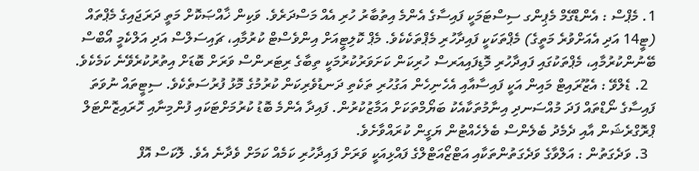1. މެޕްސް : އެންޑްގޭމް މެޕިންގ ސިސްޓަމަކީ ފައިސާގެ އެންމެ އިތުބާރު ހުރި އެއް މަސްދަރެވެ. ވަކިން ޚާއްޞަކޮށް މަތީ ދަރަޖައިގެ މެޕްތައް (ޓީ14 އަދި އެއަށްވުރެ މަތީގެ) މެޕްތަކަކީ ފައިދާހުރި މެޕްތަކެކެވެ. މެޕް ކޮލިޓީއަށް އިންވެސްޓް ކުރުމާއި، ޗައިސަލްސް އަދި އަލްކެމީ އޯބްސް ބޭނުންކުރުމާއި، މެޕްތަކުގައި ފައިދާހުރި މޮޑިފައިއަރސް ހުރިކަން ކަށަވަރުކުރުމަކީ ތިބާގެ ރިޓަރންސް ވަރަށް ބޮޑަށް އިތުރުކުރެވޭނެ ކަމެކެވެ.
  2. ޑެލްވޭ : އެޒޫރައިޓް މައިން އަކީ ފައިސާއާއި އެހެނިހެން އަގުހުރި ތަކެތި ދަނޑުވެރިކަން ކުރުމުގެ މޮޅު ފުރުސަތެކެވެ. ސިޓީތައް ނުވަތަ ފައިސާގެ ނޯޑްތައް ފަދަ މުއްސަނދި އިނާމުތަކާއެކު ބަޔޯމްތަކަށް އަމާޒުކުރުން. ފައިދާ އެންމެ ބޮޑު ކުރުމަށްޓަކައި ފުންމިނާއި ހޮރައިޒޮންޓަލް ޕްރޮގްރެޝަން އާއި ދެމެދު ބެލެންސް ބެލެހެއްޓުން ޔަގީން ކުރައްވާށެވެ.
  3. ވަދެގަތުން : އަލްވާގެ ވަދެގަތުންތަކާއި އަޓްޒޯއަޓްލްގެ ފައްޅިއަކީ ވަރަށް ފައިދާހުރި ކަމެއް ކަމަށް ވެދާނެ އެވެ. ލޮކަސް އޮފް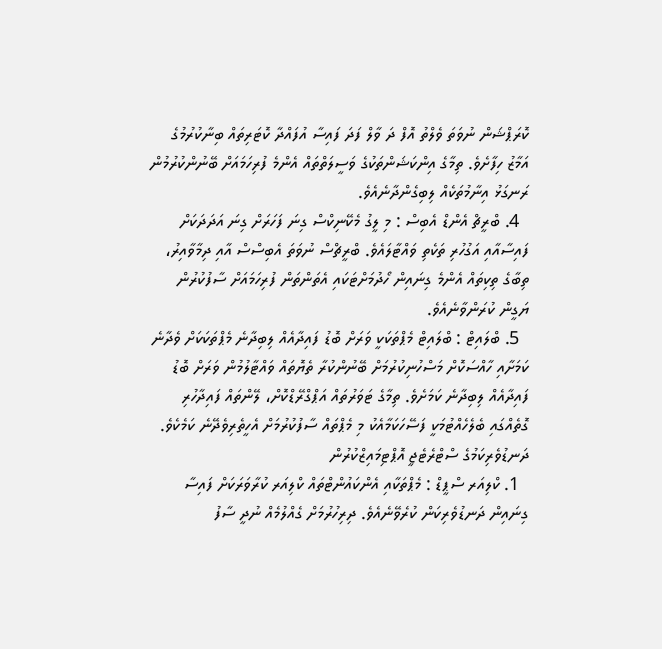ކޮރަޕްޝަން ނުވަތަ ވެލްތު އޮފް ދަ ވާލް ފަދަ ފައިސާ އުފައްދާ ކޮޓަރިތައް ބިނާކުރުމުގެ އަމާޒު ހިފާށެވެ. ތިމާގެ އިންކަޝަންތަކުގެ ވަސީލަތްތައް އެންމެ ފުރިހަމައަށް ބޭނުންކުރުމުން ރަނގަޅު އިނާމުތަކެއް ލިބިގެންދާނެއެވެ.
  4. ބްރީޗް އެންޑް އެބިސް : މި ލީގު މެކޭނިކްސް ގިނަ ފަހަރަށް ގިނަ އަދަދަކަށް ފައިސާއާއި އަގުހުރި ތަކެތި ވައްޓާލައެވެ. ބްރީޗްސް ނުވަތަ އެބިސްސް އާއި ދިމާވާއިރު، ތިބާގެ ތިކިތައް އެންމެ ގިނައިން ހޯދުމަށްޓަކައި އެތަންތަން ފުރިހަމައަށް ސާފުކުރުން ޔަގީން ކުރަންވާނެއެވެ.
  5. ބްލައިޓް : ބްލައިޓް މެޕްތަކަކީ ވަރަށް ބޮޑު ފައިދާއެއް ލިބިދާނެ މެޕްތަކަކަށް ވެދާނެ ކަމަށާއި ހާއްސަކޮށް މަސްހުނިކުރުމަށް ބޭނުންކުރާ ތެޔޮތައް ވައްޓާލުމުން ވަރަށް ބޮޑު ފައިދާއެއް ލިބިދާނެ ކަމަށެވެ. ތިމާގެ ޓަވަރުތައް އަޕްގްރޭޑްކޮށް، ލޭންތައް ފައިދާހުރި ގޮތެއްގައި ބެލެހެއްޓުމަކީ ފަސޭހަކަމާއެކު މި މެޕްތައް ސާފުކުރުމަށް އެހީތެރިވެދޭނެ ކަމެކެވެ.
ދަނޑުވެރިކަމުގެ ސްޓްރެޓެޖީ އޮޕްޓިމައިޒްކުރުން
  1. ކްލިއަރ ސްޕީޑް : މެޕްތަކާއި އެންކައުންޓްތައް ކްލިއަރ ކުރާވަރަކަށް ފައިސާ ގިނައިން ދަނޑުވެރިކަން ކުރެވޭނެއެވެ. ދިރިހުރުމަށް ގެއްލުމެއް ނުދީ ސާފު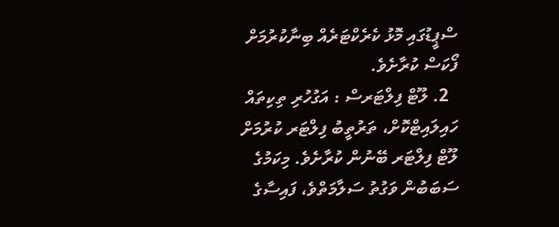ސްޕީޑުގައި މޮޅު ކެރެކްޓަރެއް ބިނާކުރުމަށް ފޯކަސް ކުރާށެވެ.
  2. ލޫޓް ފިލްޓަރސް : އަގުހުރި ތިކިތައް ހައިލައިޓްކޮށް، ތަރުތީބު ފިލްޓަރ ކުރުމަށް ލޫޓް ފިލްޓަރ ބޭނުން ކުރާށެވެ. މިކަމުގެ ސަބަބުން ވަގުތު ސަލާމަތްވެ، ފައިސާގެ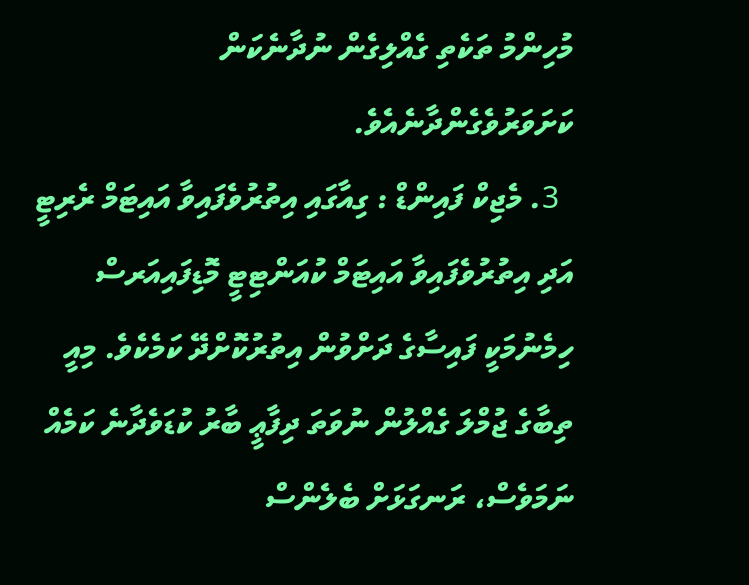މުހިންމު ތަކެތި ގެއްލިގެން ނުދާނެކަން ކަށަވަރުވެގެންދާނެއެވެ.
  3. މެޖިކް ފައިންޑް : ގިއާގައި އިތުރުވެފައިވާ އައިޓަމް ރެރިޓީ އަދި އިތުރުވެފައިވާ އައިޓަމް ކުއަންޓިޓީ މޮޑިފައިއަރސް ހިމެނުމަކީ ފައިސާގެ ދަށްވުން އިތުރުކޮށްދޭ ކަމެކެވެ. މިއީ ތިބާގެ ޖުމްލަ ގެއްލުން ނުވަތަ ދިފާޢީ ބާރު ކުޑަވެދާނެ ކަމެއް ނަމަވެސް، ރަނގަޅަށް ބެލެންސް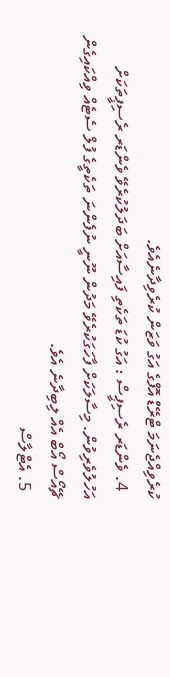ކުރެވިއްޖެނަމަ ޓްރޭޑް އޮފްގެ އަގު ވަޒަން ކުރެވިދާނެއެވެ.
  4. ވެންޑަރ ރެސިޕީސް : އަގު ކުޑަ ތަކެތި ފައިސާއަށް ބަދަލުކުރެވޭ ވެންޑަރ ރެސިޕީތަކަށް އަހުލުވެރިވުން. މިސާލަކަށް ފާހަގަކުރެވޭ މަދުން ނޫނީ ނުފެންނަ ތަކެތީގެ ފުލް ސެޓެއް ވިއްކައިގެން ޗޭއޯސް އޯބް އެއް ލިބިދާނެ އެވެ.
  5. އެޓްލާސް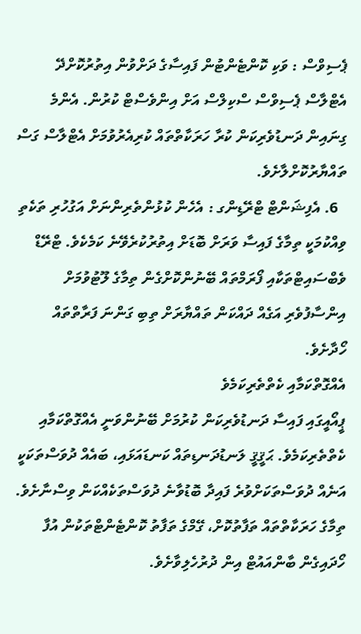ޕެސިވްސް : ވަކި ކޮންޓެންޓުން ފައިސާގެ ދަށްވުން އިތުރުކޮށްދޭ އެޓްލާސް ޕެސިވްސް ސްކިލްސް އަށް އިންވެސްޓް ކުރުން. އެންމެ ގިނައިން ދަނޑުވެރިކަން ކުރާ ހަރަކާތްތައް ކުރިއެރުވުމަށް އެޓްލާސް ގަސް ތައްޔާރުކޮށްލާށެވެ.
  6. އެފިޝަންޓް ޓްރޭޑިންގ : އެހެން ކުޅުންތެރިންނަށް އަގުހުރި ތަކެތި ވިއްކުމަކީ ތިމާގެ ފައިސާ ވަރަށް ބޮޑަށް އިތުރުކުރެވޭނެ ކަމެކެވެ. ޓްރޭޑް ވެބްސައިޓްތަކާއި ފޯރަމްތައް ބޭނުންކޮށްގެން ތިމާގެ ލޫޓުވުމަށް އިންސާފުވެރި އަގެއް ދައްކަން ތައްޔާރަށް ތިބި ގަންނަ ފަރާތްތައް ހޯދާށެވެ.
އެއްގޮތްކަމާއި ކެތްތެރިކަމެވެ
ޕީއޯއީގައި ފައިސާ ދަނޑުވެރިކަން ކުރުމަށް ބޭނުންވަނީ އެއްގޮތްކަމާއި ކެތްތެރިކަމެވެ. ޙަޤީޤީ ލަނޑުދަނޑިތައް ކަނޑައަޅައި، ބައެއް ދުވަސްތަކަކީ އަނެއް ދުވަސްތަކަށްވުރެ ފައިދާ ބޮޑުވާނެ ދުވަސްތަކެއްކަން ވިސްނާށެވެ. ތިމާގެ ހަރަކާތްތައް ތަފާތުކޮށް، ގޭމްގެ ތަފާތު ކޮންޓެންޓްތަކުން އުފާ ހޯދައިގެން ބާންއައުޓް އިން ދުރުހެލިވާށެވެ.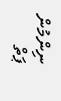ނިންމުން
ޕަތް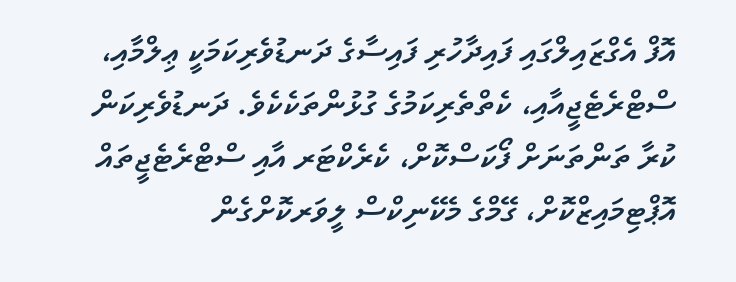އޮފް އެގްޒައިލްގައި ފައިދާހުރި ފައިސާގެ ދަނޑުވެރިކަމަކީ ޢިލްމާއި، ސްޓްރެޓެޖީއާއި، ކެތްތެރިކަމުގެ ގުޅުންތަކެކެވެ. ދަނޑުވެރިކަން ކުރާ ތަންތަނަށް ފޯކަސްކޮށް، ކެރެކްޓަރ އާއި ސްޓްރެޓެޖީތައް އޮޕްޓިމައިޒްކޮށް، ގޭމްގެ މެކޭނިކްސް ލީވަރކޮށްގެން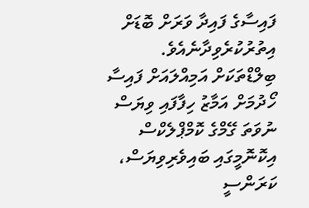ފައިސާގެ ފައިދާ ވަރަށް ބޮޑަށް އިތުރުކުރެވިދާނެއެވެ. ބިލްޑްތަކަށް އަމިއްލައަށް ފައިސާ ހޯދުމަށް އަމާޒު ހިފާފައި ވިޔަސް ނުވަތަ ގޭމްގެ ކޮމްޕްލެކްސް އިކޮނޮމީގައި ބައިވެރިވިޔަސް، ކަރަންސީ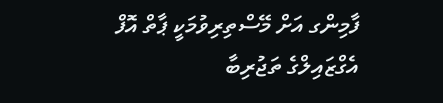ފާމިންގ އަށް މޭސްތިރިވުމަކީ ޕާތް އޮފް އެގްޒައިލްގެ ތަޖުރިބާ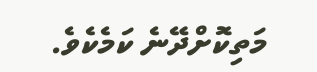މަތިކޮށްދޭނެ ކަމެކެވެ.